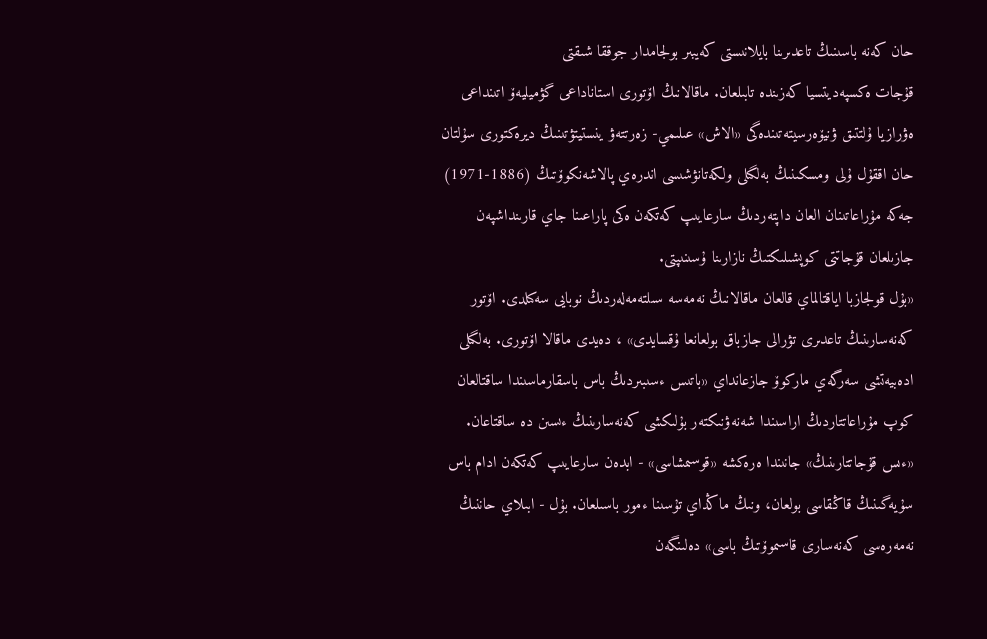حان كەنە باسىنىڭ تاعدىرىنا بايلانىستى كەيبىر بولجامدار جوققا شىقتى
قۇجات ەكسپەديتسيا كەزىندە تابىلعان. ماقالانىڭ اۆتورى استاناداعى گۋميليەۆ اتىنداعى ەۋرازيا ۇلتتىق ۋنيۆەرسيتەتىندەگى «الاش» عىلىمي- زەرتتەۋ ينستيتۋتىنىڭ ديرەكتورى سۇلتان حان اققۇل ۇلى ومسكىنىڭ بەلگىلى ولكەتانۋشىسى اندرەي پالاشەنكوۆتىڭ (1886-1971) جەكە مۇراعاتىنان العان داپتەردىڭ سارعايىپ كەتكەن ەكى پاراعىنا جاي قارىنداشپەن جازىلعان قۇجاتتى كوپشىلىكتىڭ نازارىنا ۇسىنىپتى.
«بۇل قولجازبا اياقتالماي قالعان ماقالانىڭ نەمەسە سىلتەمەلەردىڭ نوبايى سەكىلدى. اۆتور كەنەسارىنىڭ تاعدىرى تۋرالى جازباق بولعانعا ۇقسايدى» ، دەيدى ماقالا اۆتورى. بەلگىلى ادەبيەتشى سەرگەي ماركوۆ جازعانداي «باتىس ءسىبىردىڭ باس باسقارماسىندا ساقتالعان كوپ مۇراعاتتاردىڭ اراسىندا شەنەۋنىكتەر بۇلىكشى كەنەسارىنىڭ ءىسىن دە ساقتاعان. «ءىس قۇجاتتارىنىڭ» جانىندا ەرەكشە «قوسىمشاسى» - ابدەن سارعايىپ كەتكەن ادام باس سۇيەگىنىڭ قاڭقاسى بولعان، ونىڭ ماڭداي تۇسىنا ءمور باسىلعان. بۇل - ابىلاي حاننىڭ نەمەرەسى كەنەسارى قاسىموۆتىڭ باسى» دەلىنگەن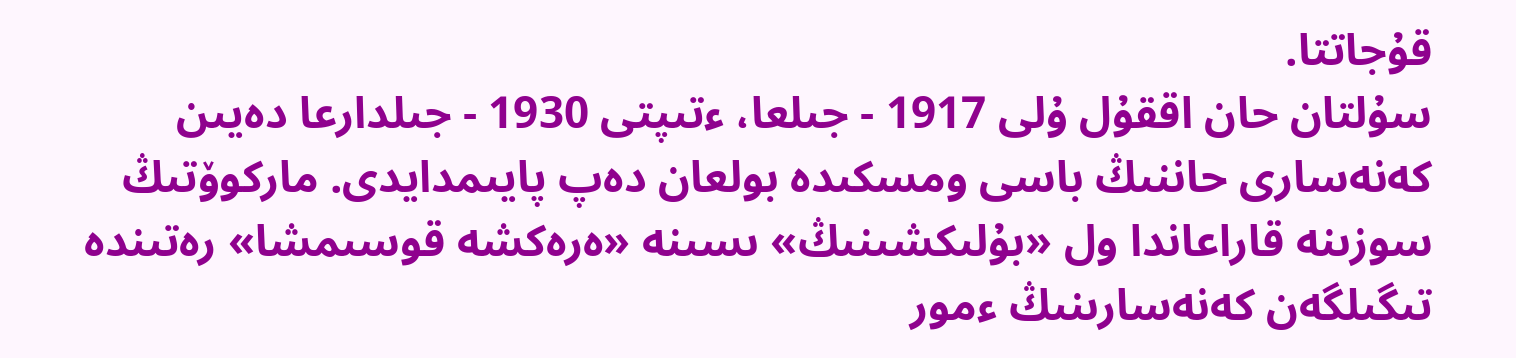قۇجاتتا.
سۇلتان حان اققۇل ۇلى 1917 - جىلعا، ءتىپتى 1930 - جىلدارعا دەيىن كەنەسارى حاننىڭ باسى ومسكىدە بولعان دەپ پايىمدايدى. ماركوۆتىڭ سوزىنە قاراعاندا ول «بۇلىكشىنىڭ» ىسىنە «ەرەكشە قوسىمشا» رەتىندە تىگىلگەن كەنەسارىنىڭ ءمور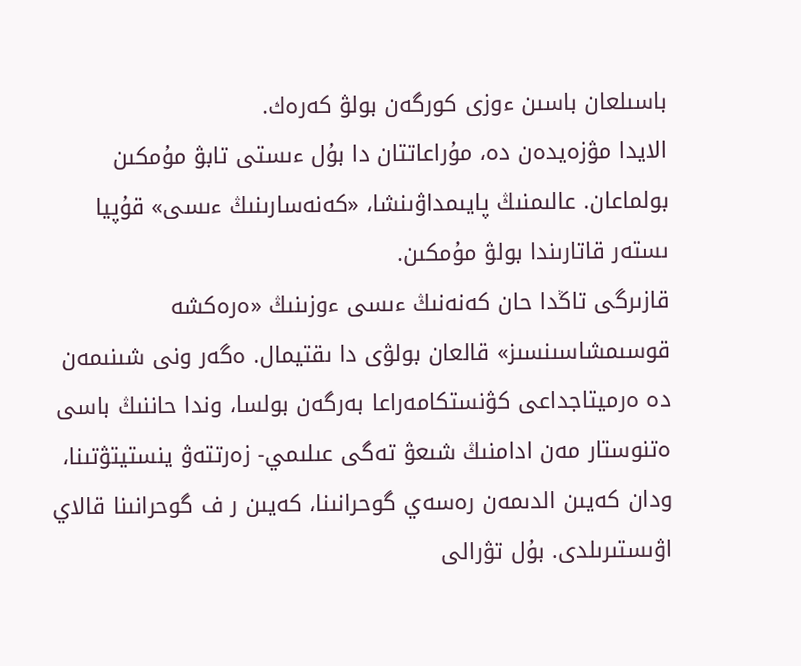باسىلعان باسىن ءوزى كورگەن بولۋ كەرەك.
الايدا مۋزەيدەن دە، مۇراعاتتان دا بۇل ءىستى تابۋ مۇمكىن بولماعان. عالىمنىڭ پايىمداۋىنشا، «كەنەسارىنىڭ ءىسى» قۇپيا ىستەر قاتارىندا بولۋ مۇمكىن.
قازىرگى تاڭدا حان كەنەنىڭ ءىسى ءوزىنىڭ «ەرەكشە قوسىمشاسىنسىز» قالعان بولۋى دا ىقتيمال. ەگەر ونى شىنىمەن دە ەرميتاجداعى كۋنستكامەراعا بەرگەن بولسا، وندا حاننىڭ باسى ەتنوستار مەن ادامنىڭ شىعۋ تەگى عىلىمي- زەرتتەۋ ينستيتۋتىنا، ودان كەيىن الدىمەن رەسەي گوحرانىنا، كەيىن ر ف گوحرانىنا قالاي اۋىستىرىلدى. بۇل تۋرالى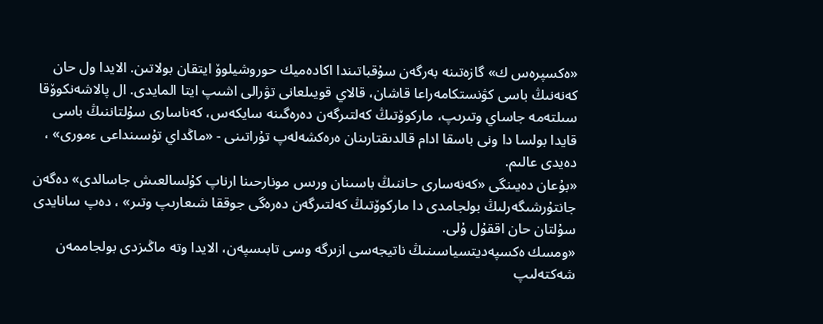«ەكسپرەس ك» گازەتىنە بەرگەن سۇقباتىندا اكادەميك حوروشيلوۆ ايتقان بولاتىن. الايدا ول حان كەنەنىڭ باسى كۋنستكامەراعا قاشان، قالاي قويىلعانى تۋرالى اشىپ ايتا المايدى. ال پالاشەنكوۆقا سىلتەمە جاساي وتىرىپ، ماركوۆتىڭ كەلتىرگەن دەرەگىنە سايكەس، كەناسارى سۇلتاننىڭ باسى قايدا بولسا دا ونى باسقا ادام قالدىقتارىنان ەرەكشەلەپ تۇراتىنى - «ماڭداي تۇسىنداعى ءمورى» ، دەيدى عالىم.
«بۇعان دەيىنگى «كەنەسارى حاننىڭ باسىنان ورىس مونارحىنا ارناپ كۇلسالعىش جاسالدى» دەگەن جانتۇرشىگەرلىڭ بولجامدى دا ماركوۆتىڭ كەلتىرگەن دەرەگى جوققا شىعارىپ وتىر» ، دەپ سانايدى سۇلتان حان اققۇل ۇلى.
«ومسك ەكسپەديتسياسىنىڭ ناتيجەسى ازىرگە وسى تابىسپەن، الايدا وتە ماڭىزدى بولجاممەن شەكتەلىپ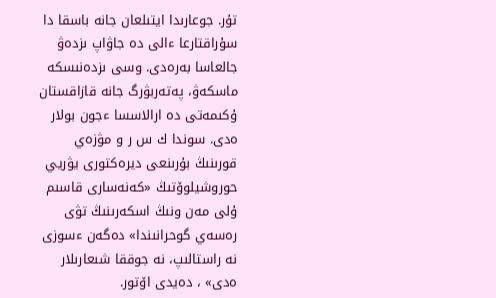تۇر. جوعارىدا ايتىلعان جانە باسقا دا سۇراقتارعا ءالى دە جاۋاپ ىزدەۋ جالعاسا بەرەدى. وسى ىزدەنىسكە ماسكەۋ، پەتەربۋرگ جانە قازاقستان ۇكىمەتى دە ارالاسسا ءجون بولار ەدى. سوندا ك س ر و مۋزەي قورىنىڭ بۇرىنعى ديرەكتورى يۋريي حوروشيلوۆتىڭ «كەنەسارى قاسىم ۇلى مەن ونىڭ اسكەرىنىڭ تۋى رەسەي گوحرانىندا» دەگەن ءسوزى نە راستالىپ، نە جوققا شىعارىلار ەدى» ، دەيدى اۆتور.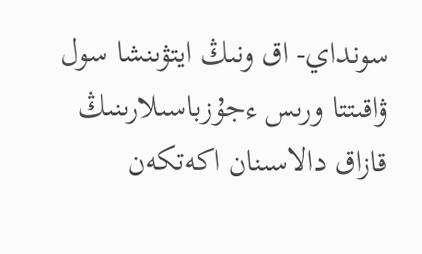سونداي- اق ونىڭ ايتۋىنشا سول ۋاقىتتا ورىس ءجۇزباسىلارىنىڭ قازاق دالاسىنان اكەتكەن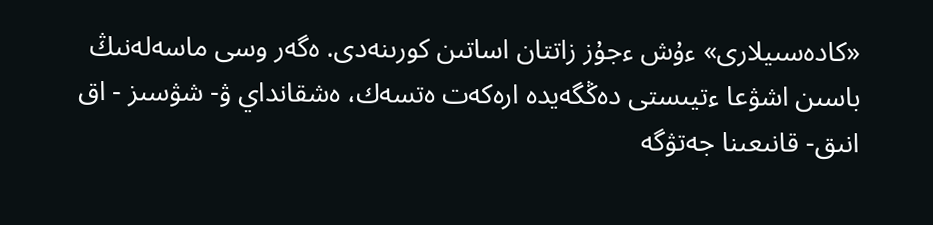«كادەسىيلارى» ءۇش ءجۇز زاتتان اساتىن كورىنەدى. ەگەر وسى ماسەلەنىڭ باسىن اشۋعا ءتيىستى دەڭگەيدە ارەكەت ەتسەك، ەشقانداي ۋ- شۋسىز - اق انىق- قانىعىنا جەتۋگە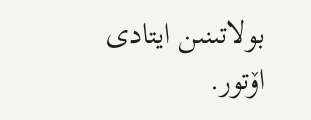بولاتىنىن ايتادى اۆتور.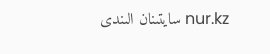nur.kz سايتىنان الىندى